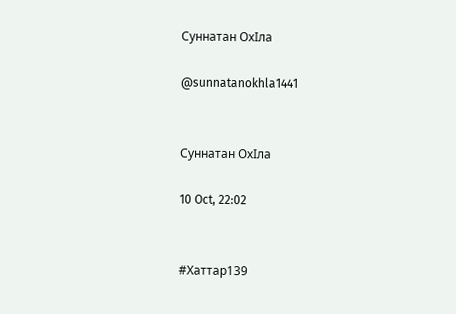Суннатан ОхIла

@sunnatanokhla1441


Суннатан ОхIла

10 Oct, 22:02


#Хаттар139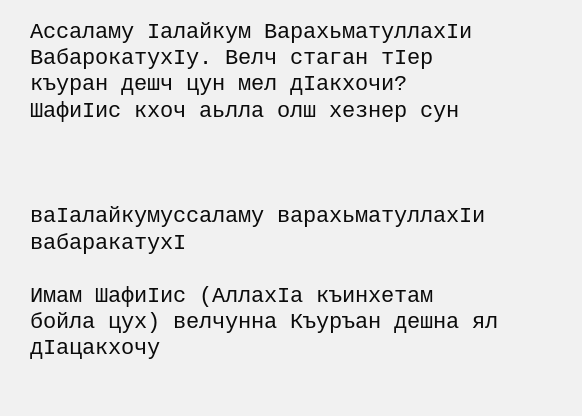Ассаламу Iалайкум ВарахьматуллахIи ВабарокатухIу. Велч стаган тIер къуран дешч цун мел дIакхочи? ШафиIис кхоч аьлла олш хезнер сун



ваIалайкумуссаламу варахьматуллахIи вабаракатухI

Имам ШафиIис (АллахIа къинхетам бойла цух) велчунна Къуръан дешна ял дIацакхочу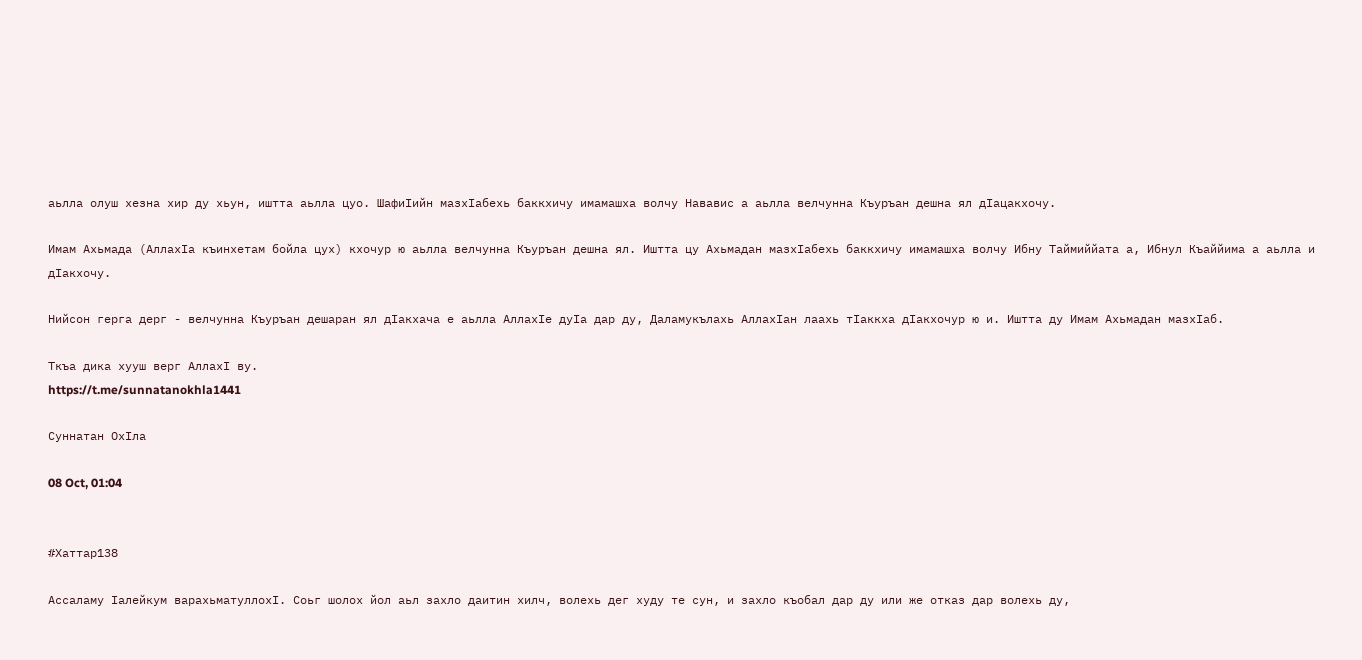аьлла олуш хезна хир ду хьун, иштта аьлла цуо. ШафиIийн мазхIабехь баккхичу имамашха волчу Нававис а аьлла велчунна Къуръан дешна ял дIацакхочу.

Имам Ахьмада (АллахIа къинхетам бойла цух) кхочур ю аьлла велчунна Къуръан дешна ял. Иштта цу Ахьмадан мазхIабехь баккхичу имамашха волчу Ибну Таймиййата а, Ибнул Къаййима а аьлла и дIакхочу.

Нийсон герга дерг - велчунна Къуръан дешаран ял дIакхача е аьлла АллахIе дуIа дар ду, Даламукълахь АллахIан лаахь тIаккха дIакхочур ю и. Иштта ду Имам Ахьмадан мазхIаб.

Ткъа дика хууш верг АллахI ву.
https://t.me/sunnatanokhla1441

Суннатан ОхIла

08 Oct, 01:04


#Хаттар138

Ассаламу Iалейкум варахьматуллохI. Соьг шолох йол аьл захло даитин хилч, волехь дег худу те сун, и захло къобал дар ду или же отказ дар волехь ду,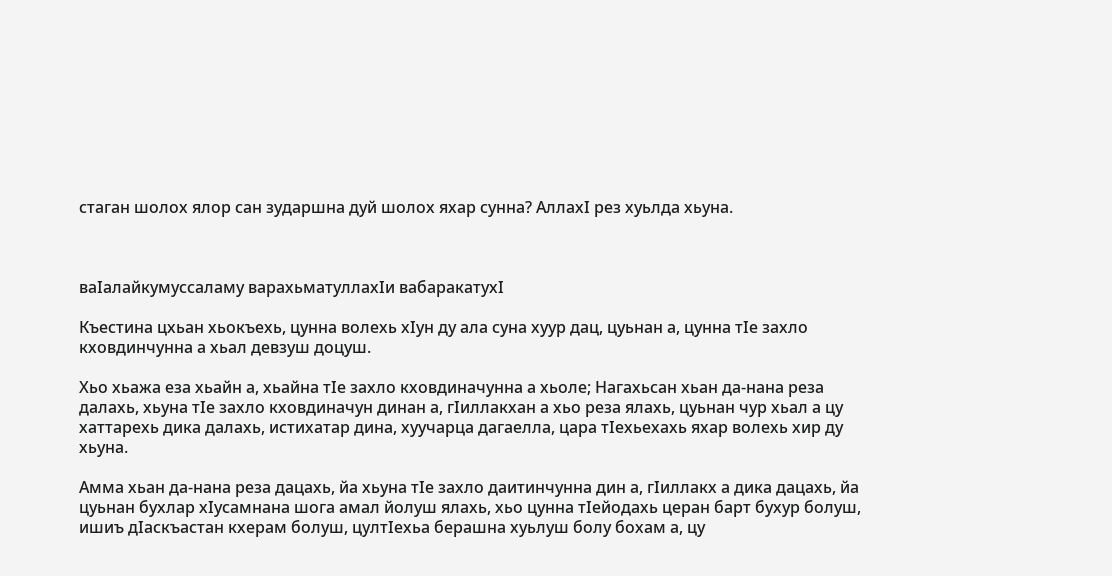стаган шолох ялор сан зударшна дуй шолох яхар сунна? АллахI рез хуьлда хьуна.



ваIалайкумуссаламу варахьматуллахIи вабаракатухI

Къестина цхьан хьокъехь, цунна волехь хIун ду ала суна хуур дац, цуьнан а, цунна тIе захло кховдинчунна а хьал девзуш доцуш.

Хьо хьажа еза хьайн а, хьайна тIе захло кховдиначунна а хьоле; Нагахьсан хьан да-нана реза далахь, хьуна тIе захло кховдиначун динан а, гIиллакхан а хьо реза ялахь, цуьнан чур хьал а цу хаттарехь дика далахь, истихатар дина, хуучарца дагаелла, цара тIехьехахь яхар волехь хир ду хьуна.

Амма хьан да-нана реза дацахь, йа хьуна тIе захло даитинчунна дин а, гIиллакх а дика дацахь, йа цуьнан бухлар хIусамнана шога амал йолуш ялахь, хьо цунна тIейодахь церан барт бухур болуш, ишиъ дIаскъастан кхерам болуш, цултIехьа берашна хуьлуш болу бохам а, цу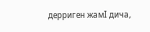дерриген жамI дича,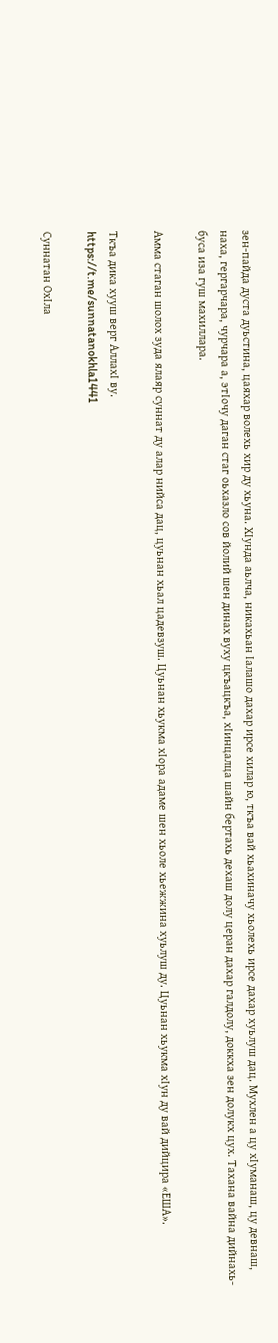зен-пайда дуста дуьстина, цаяхар волехь хир ду хьуна. ХIунда аьлча, никахьан Iалашо дахар ирсе хилар ю, ткъа вай хьахиначу хьолехь ирсе дахар хуьлуш дац. Мухлен а цу хIуманаш, цу девнаш, наха, гергарчара, чурчара а, этIочу даган стаг оьхазло сов йолий шен динах вуху цкъацкъа, хIинцалца шайн бертахь дехаш долу церан дахар галдолу, доккха зен долукх цух. Тахана вайна дийнахь-буса иза гуш махиллара.

Амма стаган шолох зуда ялаяр суннат ду алар нийса дац, цуьнан хьал цадевзуш. Цуьнан хьукма хIора адаме шен хьоле хьежжина хуьлуш ду. Цуьнан хьукма хIун ду вай дийцира «ЕША».

Ткъа дика хууш верг АллахI ву.
https://t.me/sunnatanokhla1441

Суннатан ОхIла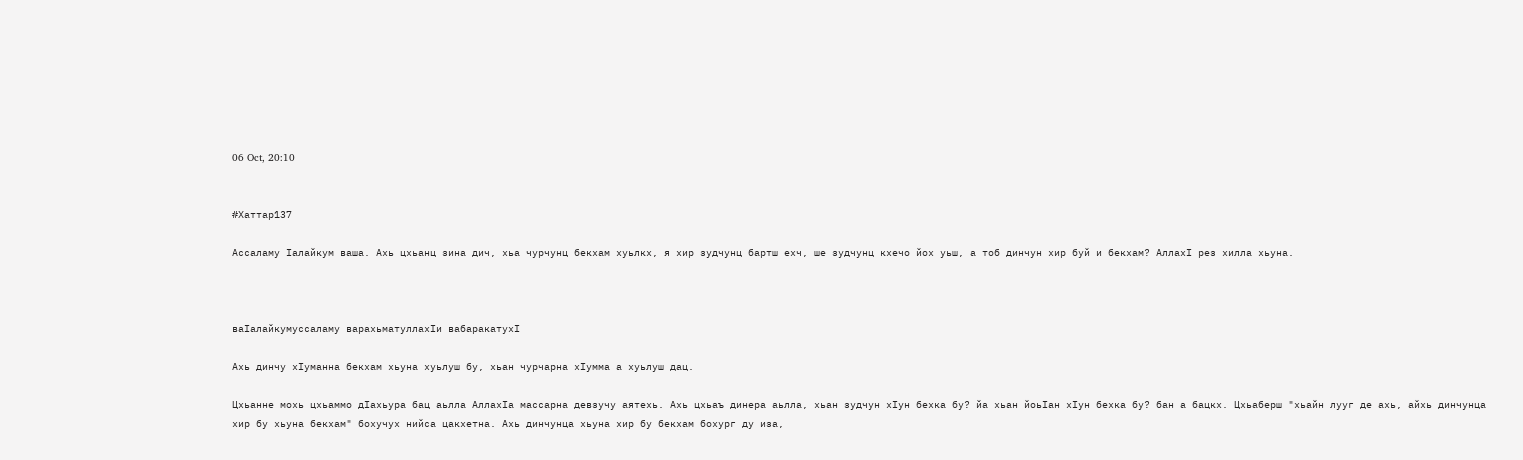06 Oct, 20:10


#Хаттар137

Ассаламу Iалайкум ваша. Ахь цхьанц зина дич, хьа чурчунц бекхам хуьлкх, я хир зудчунц бартш ехч, ше зудчунц кхечо йох уьш, а тоб динчун хир буй и бекхам? АллахI рез хилла хьуна.



ваIалайкумуссаламу варахьматуллахIи вабаракатухI

Ахь динчу хIуманна бекхам хьуна хуьлуш бу, хьан чурчарна хIумма а хуьлуш дац.

Цхьанне мохь цхьаммо дIахьура бац аьлла АллахIа массарна девзучу аятехь. Ахь цхьаъ динера аьлла, хьан зудчун хIун бехка бу? йа хьан йоьIан хIун бехка бу? бан а бацкх. Цхьаберш "хьайн лууг де ахь, айхь динчунца хир бу хьуна бекхам" бохучух нийса цакхетна. Ахь динчунца хьуна хир бу бекхам бохург ду иза,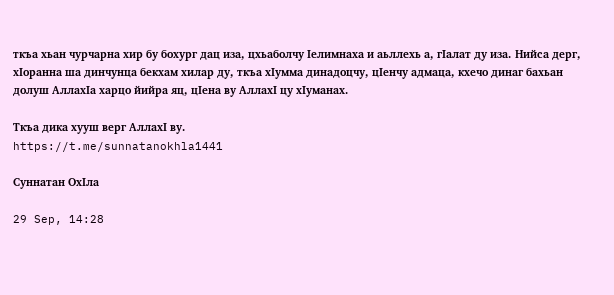ткъа хьан чурчарна хир бу бохург дац иза, цхьаболчу Iелимнаха и аьллехь а, гIалат ду иза. Нийса дерг, хIоранна ша динчунца бекхам хилар ду, ткъа хIумма динадоцчу, цIенчу адмаца, кхечо динаг бахьан долуш АллахIа харцо йийра яц, цIена ву АллахI цу хIуманах.

Ткъа дика хууш верг АллахI ву.
https://t.me/sunnatanokhla1441

Суннатан ОхIла

29 Sep, 14:28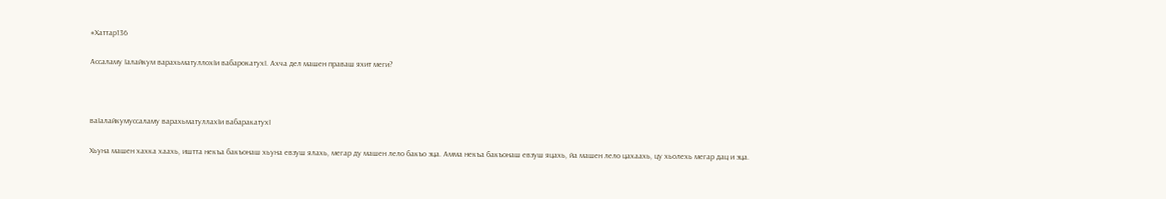#Хаттар136

Ассаламу Iалайкум варахьматуллoхIи вабарoкатухI. Ахча дел машен праваш яхит меги?



ваIалайкумуссаламу варахьматуллахIи вабаракатухI

Хьуна машен хахка хаахь, иштта некъа бакъонаш хьуна евзуш ялахь, мегар ду машен лело бакъо эца. Амма некъа бакъонаш евзуш яцахь, йа машен лело цахаахь, цу хьолехь мегар дац и эца.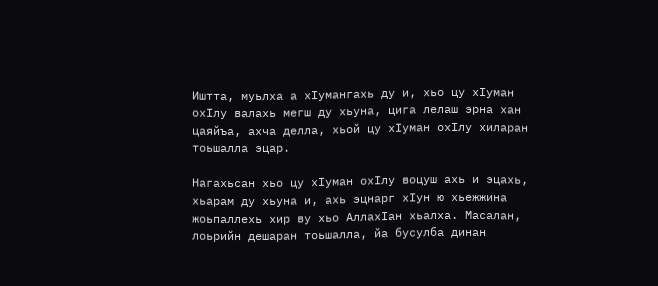Иштта, муьлха а хIумангахь ду и, хьо цу хIуман охIлу валахь мегш ду хьуна, цига лелаш эрна хан цаяйъа, ахча делла, хьой цу хIуман охIлу хиларан тоьшалла эцар.

Нагахьсан хьо цу хIуман охIлу воцуш ахь и эцахь, хьарам ду хьуна и, ахь эцнарг хIун ю хьежжина жоьпаллехь хир ву хьо АллахIан хьалха. Масалан, лоьрийн дешаран тоьшалла, йа бусулба динан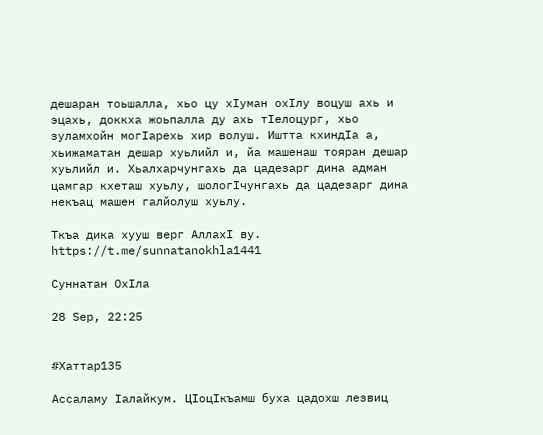дешаран тоьшалла, хьо цу хIуман охIлу воцуш ахь и эцахь, доккха жоьпалла ду ахь тIелоцург, хьо зуламхойн могIарехь хир волуш. Иштта кхиндIа а, хьижаматан дешар хуьлийл и, йа машенаш тояран дешар хуьлийл и. Хьалхарчунгахь да цадезарг дина адман цамгар кхеташ хуьлу, шологIчунгахь да цадезарг дина некъац машен галйолуш хуьлу.

Ткъа дика хууш верг АллахI ву.
https://t.me/sunnatanokhla1441

Суннатан ОхIла

28 Sep, 22:25


#Хаттар135

Ассаламу Iалайкум. ЦIоцIкъамш буха цадохш лезвиц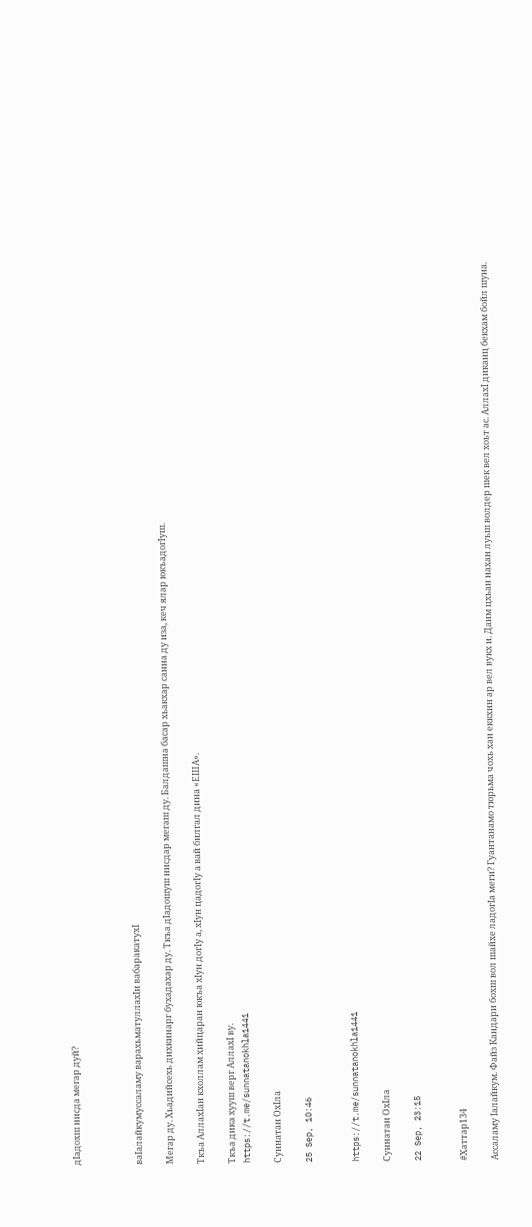дIадохш нисда мегар дуй?



ваIалайкумуссаламу варахьматуллахIи вабаракатухI

Мегар ду. Хьадийсехь дихкинарг бухадахар ду. Ткъа дIадошуш нисдар мегаш ду. Балдашна басар хьакхар санна ду иза, кеч ялар юкъадогIуш.

Ткъа АллахIан кхоллам хийцаран юкъа хIун догIу а, хIун цадогIу а вай билгал дина «ЕША».

Ткъа дика хууш верг АллахI ву.
https://t.me/sunnatanokhla1441

Суннатан ОхIла

25 Sep, 10:46


https://t.me/sunnatanokhla1441

Суннатан ОхIла

22 Sep, 23:15


#Хаттар134

Ассаламу Iалайкум. Файз Кандари бохш вол шайхе ладогIа меги? Гуантанамо тюрьма чохь хан еккхин ар вел вукх и. Даим цхьан нахан луьш волдер шек вел хоьт ас. АллахI диканц бекхам бойл шуна.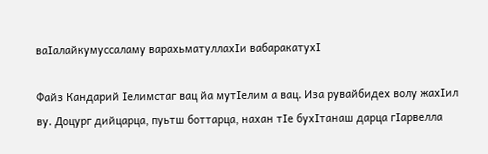ваIалайкумуссаламу варахьматуллахIи вабаракатухI

Файз Кандарий Iелимстаг вац йа мутIелим а вац. Иза рувайбидех волу жахIил ву. Доцург дийцарца, пуьтш боттарца, нахан тIе бухIтанаш дарца гIарвелла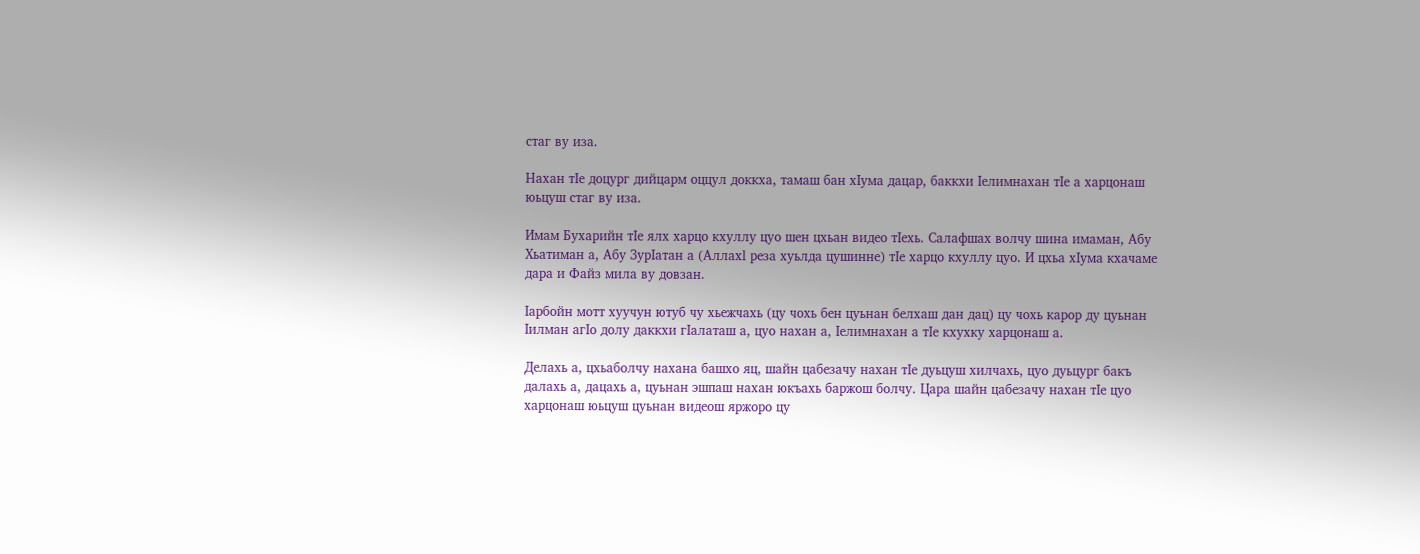стаг ву иза.

Нахан тIе доцург дийцарм оццул доккха, тамаш бан хIума дацар, баккхи Iелимнахан тIе а харцонаш юьцуш стаг ву иза.

Имам Бухарийн тIе ялх харцо кхуллу цуо шен цхьан видео тIехь. Салафшах волчу шина имаман, Абу Хьатиман а, Абу ЗурIатан а (Аллахl реза хуьлда цушинне) тIе харцо кхуллу цуо. И цхьа хIума кхачаме дара и Файз мила ву довзан.

Iарбойн мотт хуучун ютуб чу хьежчахь (цу чохь бен цуьнан белхаш дан дац) цу чохь карор ду цуьнан Iилман агIо долу даккхи гIалаташ а, цуо нахан а, Iелимнахан а тIе кхухку харцонаш а.

Делахь а, цхьаболчу нахана башхо яц, шайн цабезачу нахан тIе дуьцуш хилчахь, цуо дуьцург бакъ далахь а, дацахь а, цуьнан эшпаш нахан юкъахь баржош болчу. Цара шайн цабезачу нахан тIе цуо харцонаш юьцуш цуьнан видеош яржоро цу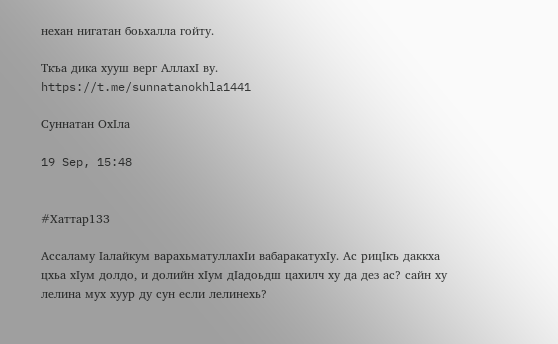нехан нигатан боьхалла гойту.

Ткъа дика хууш верг АллахI ву.
https://t.me/sunnatanokhla1441

Суннатан ОхIла

19 Sep, 15:48


#Хаттар133

Ассаламу Iалайкум варахьматуллахIи вабаракатухIу. Ас рицIкъ даккха цхьа хIум долдо, и долийн хIум дIадоьдш цахилч ху да дез ас? сайн ху лелина мух хуур ду сун если лелинехь?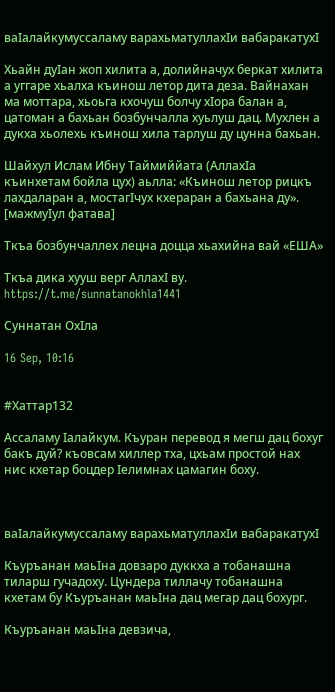ваIалайкумуссаламу варахьматуллахIи вабаракатухI

Хьайн дуIан жоп хилита а, долийначух беркат хилита а уггаре хьалха къинош летор дита деза. Вайнахан ма моттара, хьоьга кхочуш болчу хIора балан а, цатоман а бахьан бозбунчалла хуьлуш дац. Мухлен а дукха хьолехь къинош хила тарлуш ду цунна бахьан.

Шайхул Ислам Ибну Таймиййата (АллахIа къинхетам бойла цух) аьлла: «Къинош летор рицкъ лахдаларан а, мостагIчух кхераран а бахьана ду». [мажмуIул фатава]

Ткъа бозбунчаллех лецна доцца хьахийна вай «ЕША»

Ткъа дика хууш верг АллахI ву.
https://t.me/sunnatanokhla1441

Суннатан ОхIла

16 Sep, 10:16


#Хаттар132

Ассаламу Iалайкум. Къуран перевод я мегш дац бохуг бакъ дуй? къовсам хиллер тха, цхьам простой нах нис кхетар боцдер Iелимнах цамагин боху.



ваIалайкумуссаламу варахьматуллахIи вабаракатухI

Къуръанан маьIна довзаро дуккха а тобанашна тиларш гучадоху. Цундера тиллачу тобанашна кхетам бу Къуръанан маьIна дац мегар дац бохург.

Къуръанан маьIна девзича,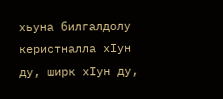хьуна билгалдолу керистналла хIун ду, ширк хIун ду,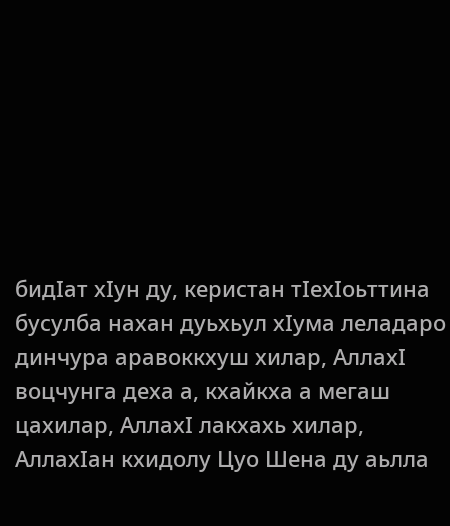бидIат хIун ду, керистан тIехIоьттина бусулба нахан дуьхьул хIума леладаро динчура аравоккхуш хилар, АллахI воцчунга деха а, кхайкха а мегаш цахилар, АллахI лакхахь хилар, АллахIан кхидолу Цуо Шена ду аьлла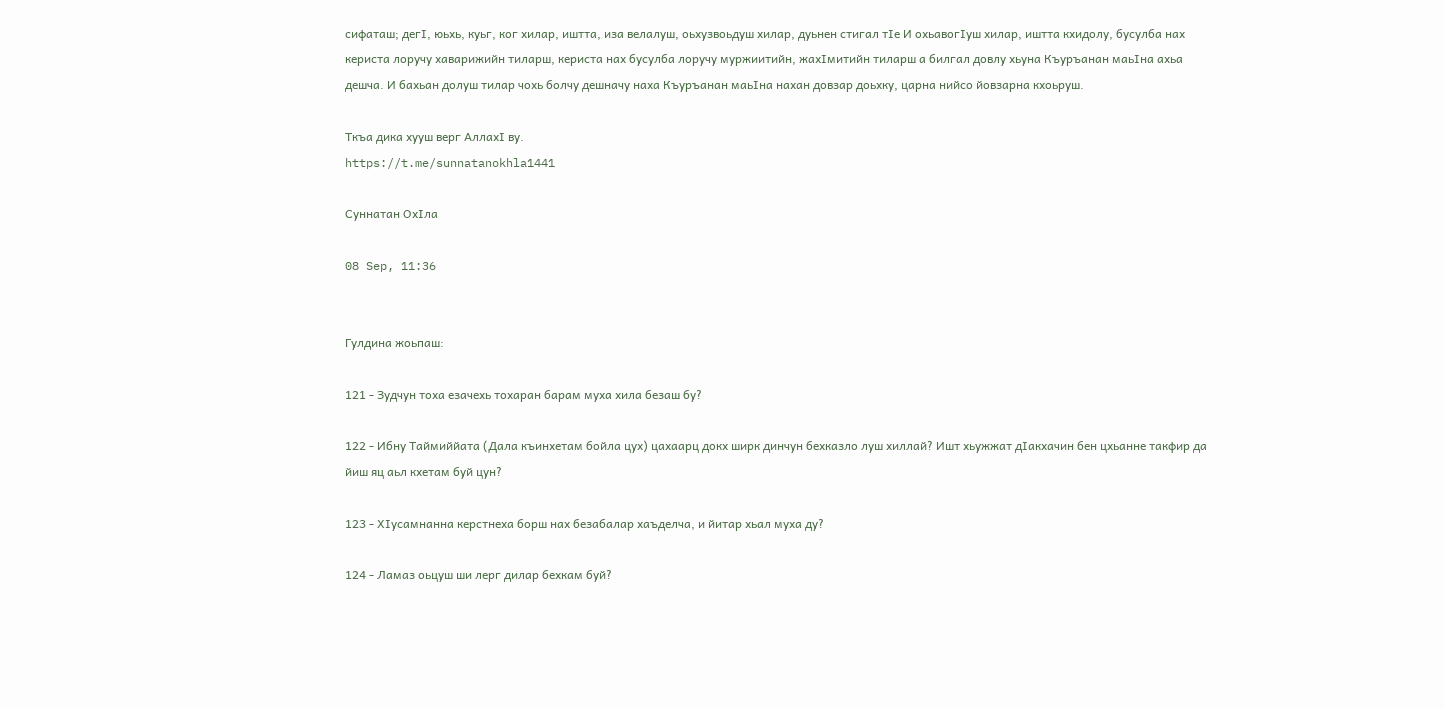сифаташ; дегI, юьхь, куьг, ког хилар, иштта, иза велалуш, оьхузвоьдуш хилар, дуьнен стигал тIе И охьавогIуш хилар, иштта кхидолу, бусулба нах кериста лоручу хаварижийн тиларш, кериста нах бусулба лоручу муржиитийн, жахIмитийн тиларш а билгал довлу хьуна Къуръанан маьIна ахьа дешча. И бахьан долуш тилар чохь болчу дешначу наха Къуръанан маьIна нахан довзар доьхку, царна нийсо йовзарна кхоьруш.

Ткъа дика хууш верг АллахI ву.
https://t.me/sunnatanokhla1441

Суннатан ОхIла

08 Sep, 11:36


Гулдина жоьпаш:

121 - Зудчун тоха езачехь тохаран барам муха хила безаш бу?

122 - Ибну Таймиййата (Дала къинхетам бойла цух) цахаарц докх ширк динчун бехказло луш хиллай? Ишт хьужжат дIакхачин бен цхьанне такфир да йиш яц аьл кхетам буй цун?

123 - ХIусамнанна керстнеха борш нах безабалар хаъделча, и йитар хьал муха ду?

124 - Ламаз оьцуш ши лерг дилар бехкам буй?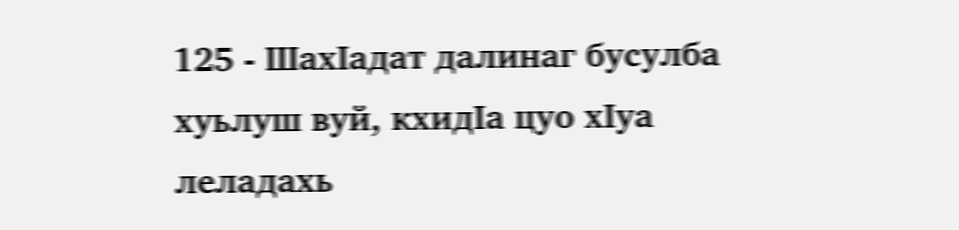125 - ШахIадат далинаг бусулба хуьлуш вуй, кхидIа цуо хIуа леладахь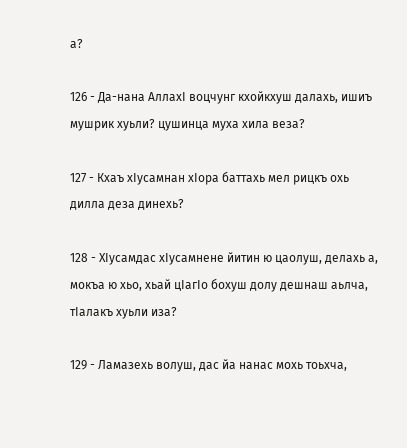а?

126 - Да-нана АллахI воцчунг кхойкхуш далахь, ишиъ мушрик хуьли? цушинца муха хила веза?

127 - Кхаъ хIусамнан хIора баттахь мел рицкъ охь дилла деза динехь?

128 - ХIусамдас хIусамнене йитин ю цаолуш, делахь а, мокъа ю хьо, хьай цIагIо бохуш долу дешнаш аьлча, тIалакъ хуьли иза?

129 - Ламазехь волуш, дас йа нанас мохь тоьхча,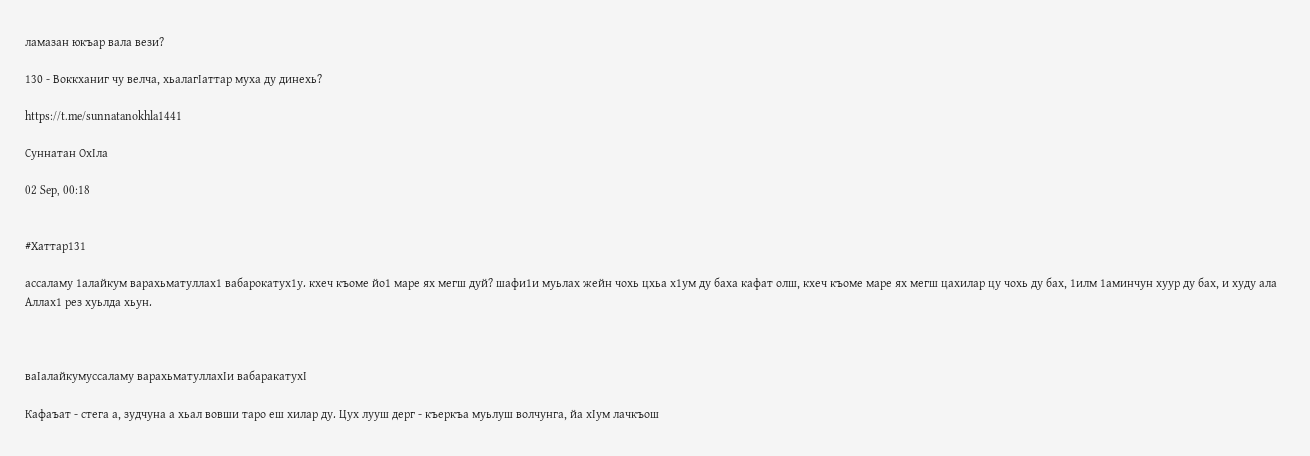ламазан юкъар вала вези?

130 - Воккханиг чу велча, хьалагIаттар муха ду динехь?

https://t.me/sunnatanokhla1441

Суннатан ОхIла

02 Sep, 00:18


#Хаттар131

ассаламу 1алайкум варахьматуллах1 вабарокатух1у. кхеч къоме йо1 маре ях мегш дуй? шафи1и муьлах жейн чохь цхьа х1ум ду баха кафат олш, кхеч къоме маре ях мегш цахилар цу чохь ду бах, 1илм 1аминчун хуур ду бах, и худу ала Аллах1 рез хуьлда хьун.



ваIалайкумуссаламу варахьматуллахIи вабаракатухI

Кафаъат - стега а, зудчуна а хьал вовши таро еш хилар ду. Цух лууш дерг - къеркъа муьлуш волчунга, йа хIум лачкъош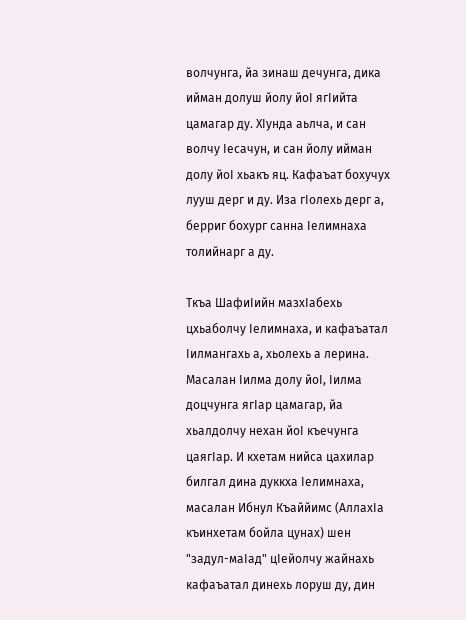волчунга, йа зинаш дечунга, дика ийман долуш йолу йоI ягIийта цамагар ду. ХIунда аьлча, и сан волчу Iесачун, и сан йолу ийман долу йоI хьакъ яц. Кафаъат бохучух лууш дерг и ду. Иза гIолехь дерг а, берриг бохург санна Iелимнаха толийнарг а ду.

Ткъа ШафиIийн мазхIабехь цхьаболчу Iелимнаха, и кафаъатал Iилмангахь а, хьолехь а лерина. Масалан Iилма долу йоI, Iилма доцчунга ягIар цамагар, йа хьалдолчу нехан йоI къечунга цаягIар. И кхетам нийса цахилар билгал дина дуккха Iелимнаха, масалан Ибнул Къаййимс (АллахIа къинхетам бойла цунах) шен "задул-маIад" цIейолчу жайнахь кафаъатал динехь лоруш ду, дин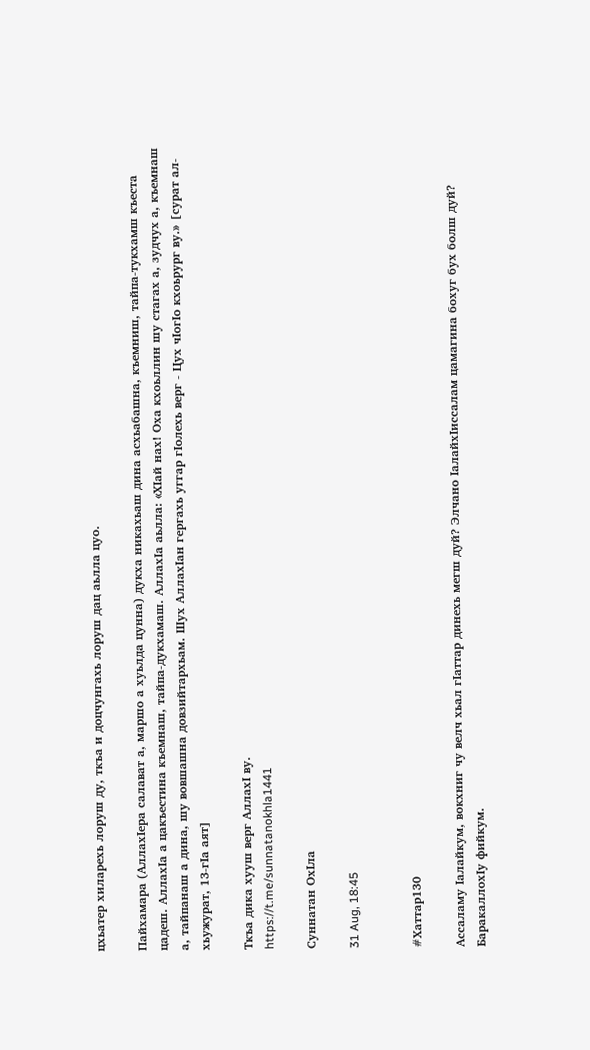цхьатер хиларехь лоруш ду, ткъа и доцчунгахь лоруш дац аьлла цуо.

Пайхамара (АллахIера салават а, маршо а хуьлда цунна) дукха никахьаш дина асхьабашна, къемниш, тайпа-тукхамш къеста цадеш. АллахIа а цакъестина къемнаш, тайпа-дукхамаш. АллахIа аьлла: «ХIай нах! Оха кхоьллин шу стагах а, зудчух а, къемнаш а, тайпанаш а дина, шу вовшашна довзийтархьам. Шух АллахIан гергахь уггар гIолехь верг - Цух чIогIо кхоьрург ву.» [сурат ал-хьужурат, 13-гIа аят]

Ткъа дика хууш верг АллахI ву.
https://t.me/sunnatanokhla1441

Суннатан ОхIла

31 Aug, 18:45


#Хаттар130

Ассаламу Iалайкум, вокхниг чу велч хьал гIаттар динехь мегш дуй? Элчано IалайхIиссалам цамагина бохуг бух болш дуй? БаракаллохIу фийкум.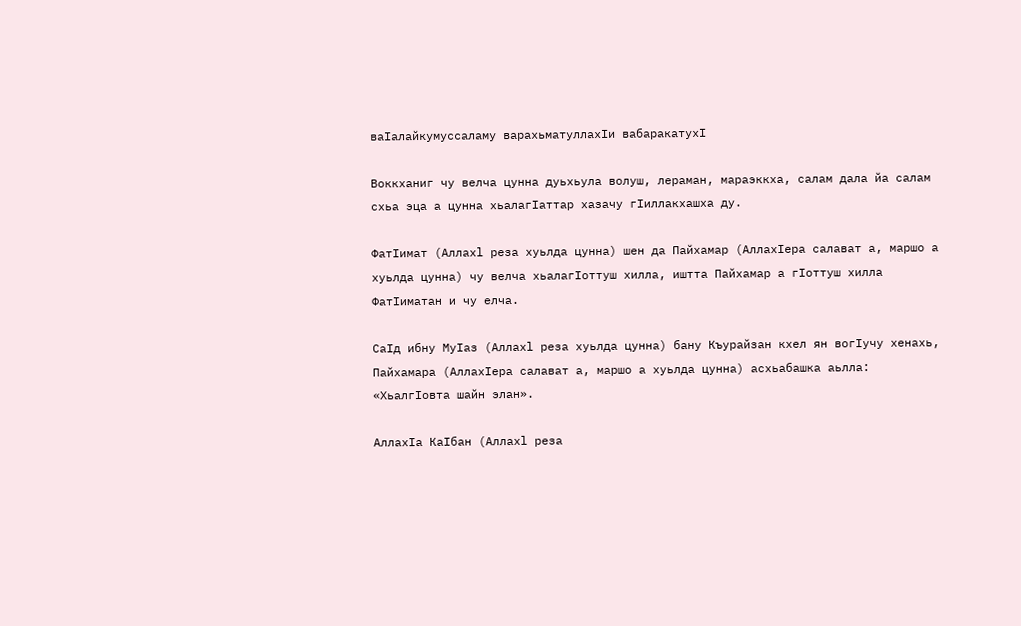ваIалайкумуссаламу варахьматуллахIи вабаракатухI

Воккханиг чу велча цунна дуьхьула волуш, лераман, мараэккха, салам дала йа салам схьа эца а цунна хьалагIаттар хазачу гIиллакхашха ду.

ФатIимат (Аллахl реза хуьлда цунна) шен да Пайхамар (АллахIера салават а, маршо а хуьлда цунна) чу велча хьалагIоттуш хилла, иштта Пайхамар а гIоттуш хилла ФатIиматан и чу елча.

СаIд ибну МуIаз (Аллахl реза хуьлда цунна) бану Къурайзан кхел ян вогIучу хенахь, Пайхамара (АллахIера салават а, маршо а хуьлда цунна) асхьабашка аьлла: «ХьалгIовта шайн элан».

АллахIа КаIбан (Аллахl реза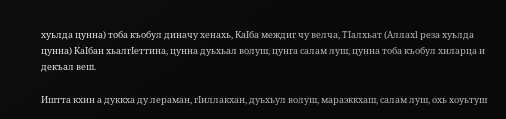хуьлда цунна) тоба къобул диначу хенахь, КаIба междиг чу велча, ТIалхьат (Аллахl реза хуьлда цунна) КаIбан хьалгIеттина, цунна дуьхьал волуш, цунга салам луш, цунна тоба къобул хиларца и декъал веш.

Иштта кхин а дуккха ду лераман, гIиллакхан, дуьхьул волуш, мараэккхаш, салам луш, охь хоуьтуш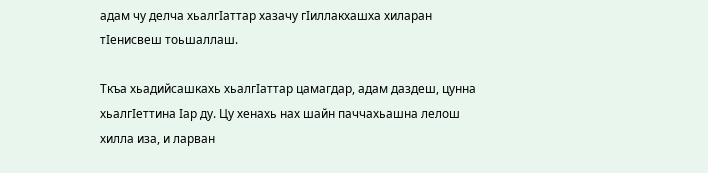адам чу делча хьалгIаттар хазачу гIиллакхашха хиларан тIенисвеш тоьшаллаш.

Ткъа хьадийсашкахь хьалгIаттар цамагдар, адам даздеш, цунна хьалгIеттина Iар ду. Цу хенахь нах шайн паччахьашна лелош хилла иза, и ларван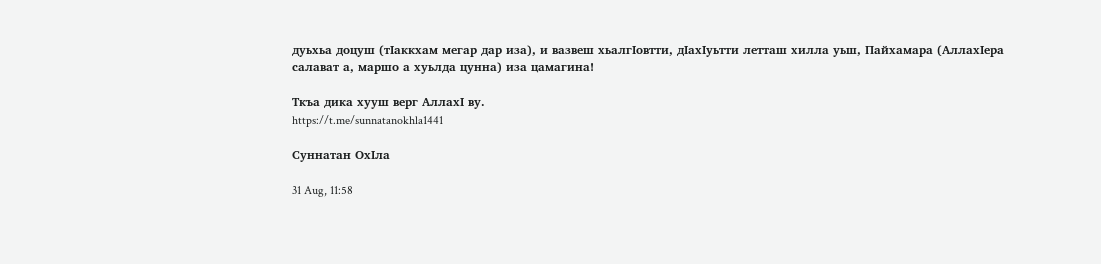дуьхьа доцуш (тIаккхам мегар дар иза), и вазвеш хьалгIовтти, дIахIуьтти летташ хилла уьш, Пайхамара (АллахIера салават а, маршо а хуьлда цунна) иза цамагина!

Ткъа дика хууш верг АллахI ву.
https://t.me/sunnatanokhla1441

Суннатан ОхIла

31 Aug, 11:58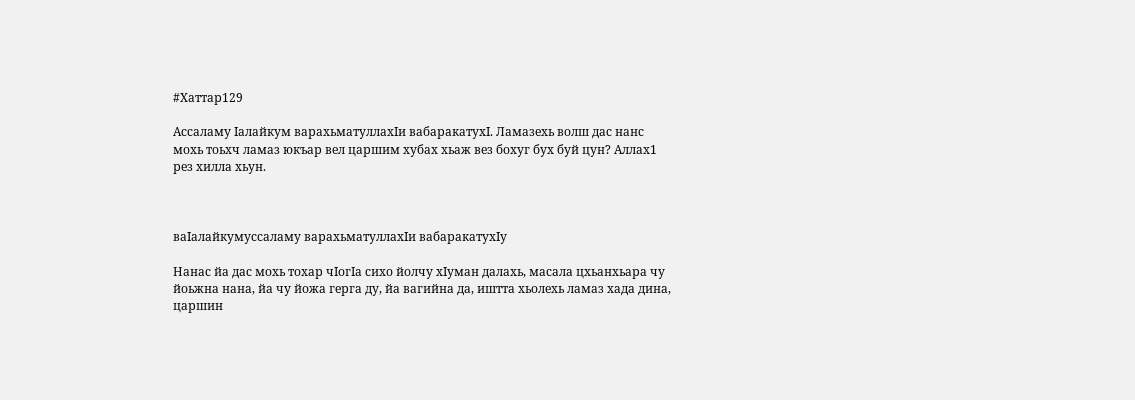#Хаттар129

Ассаламу Iалайкум варахьматуллахIи вабарaкатухI. Ламазехь волш дас нанс мохь тоьхч ламаз юкъар вел царшим хубах хьаж вез бохуг бух буй цун? Аллах1 рез хилла хьун.



ваIалайкумуссаламу варахьматуллахIи вабаракатухIу

Нанас йа дас мохь тохар чIогIа сихо йолчу хIуман далахь, масала цхьанхьара чу йоьжна нана, йа чу йожа герга ду, йа вагийна да, иштта хьолехь ламаз хада дина, царшин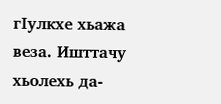гIулкхе хьажа веза. Ишттачу хьолехь да-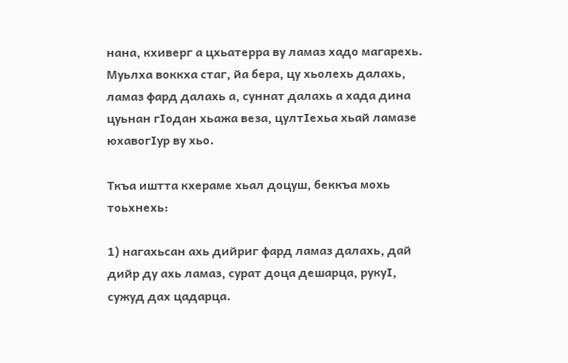нана, кхиверг а цхьатерра ву ламаз хадо магарехь. Муьлха воккха стаг, йа бера, цу хьолехь далахь, ламаз фард далахь а, суннат далахь а хада дина цуьнан гIодан хьажа веза, цултIехьа хьай ламазе юхавогIур ву хьо.

Ткъа иштта кхераме хьал доцуш, беккъа мохь тоьхнехь:

1) нагахьсан ахь дийриг фард ламаз далахь, дай дийр ду ахь ламаз, сурат доца дешарца, рукуI, сужуд дах цадарца.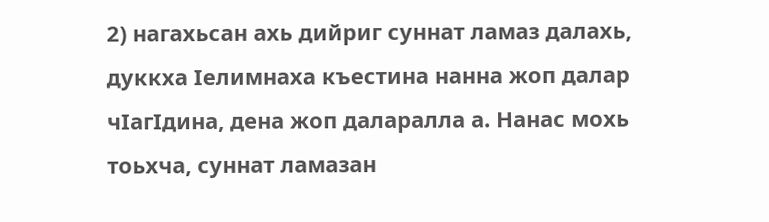2) нагахьсан ахь дийриг суннат ламаз далахь, дуккха Iелимнаха къестина нанна жоп далар чIагIдина, дена жоп даларалла а. Нанас мохь тоьхча, суннат ламазан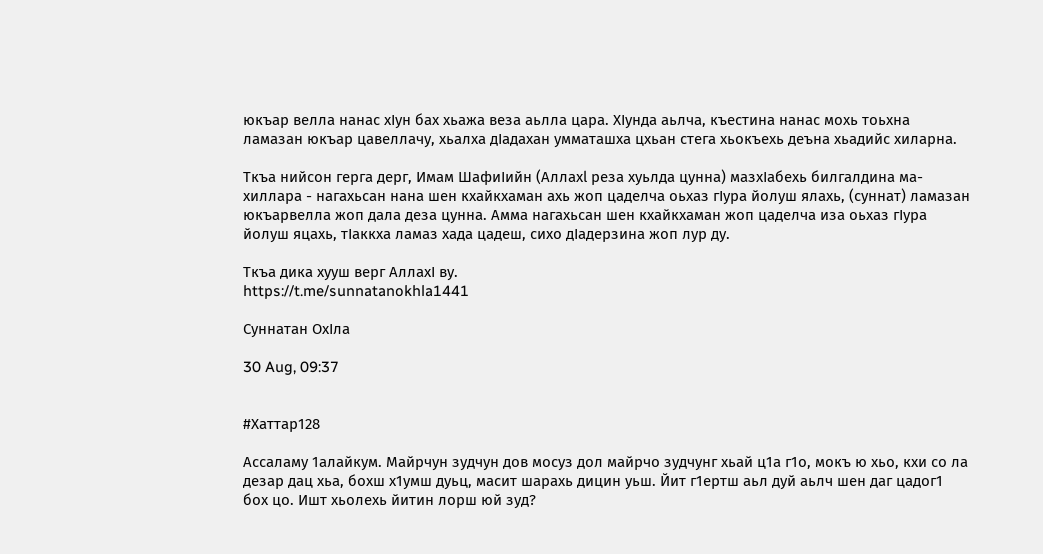юкъар велла нанас хIун бах хьажа веза аьлла цара. ХIунда аьлча, къестина нанас мохь тоьхна ламазан юкъар цавеллачу, хьалха дIадахан умматашха цхьан стега хьокъехь деъна хьадийс хиларна.

Ткъа нийсон герга дерг, Имам ШафиIийн (Аллахl реза хуьлда цунна) мазхIабехь билгалдина ма-хиллара - нагахьсан нана шен кхайкхаман ахь жоп цаделча оьхаз гIура йолуш ялахь, (суннат) ламазан юкъарвелла жоп дала деза цунна. Амма нагахьсан шен кхайкхаман жоп цаделча иза оьхаз гIура йолуш яцахь, тIаккха ламаз хада цадеш, сихо дIадерзина жоп лур ду.

Ткъа дика хууш верг АллахI ву.
https://t.me/sunnatanokhla1441

Суннатан ОхIла

30 Aug, 09:37


#Хаттар128

Ассаламу 1алайкум. Майрчун зудчун дов мосуз дол майрчо зудчунг хьай ц1а г1о, мокъ ю хьо, кхи со ла дезар дац хьа, бохш х1умш дуьц, масит шарахь дицин уьш. Йит г1ертш аьл дуй аьлч шен даг цадог1 бох цо. Ишт хьолехь йитин лорш юй зуд?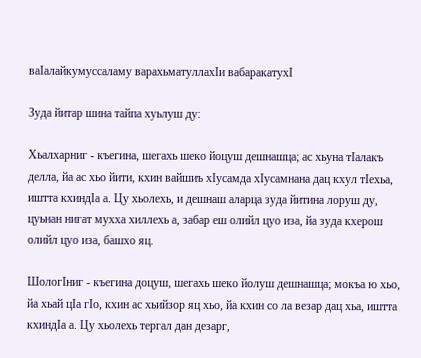ваIалайкумуссаламу варахьматуллахIи вабаракатухI

Зуда йитар шина тайпа хуьлуш ду:

Хьалхарниг - къегина, шегахь шеко йоцуш дешнашца; ас хьуна тIалакъ делла, йа ас хьо йити, кхин вайшиъ хIусамда хIусамнана дац кхул тIехьа, иштта кхиндIа а. Цу хьолехь, и дешнаш аларца зуда йитина лоруш ду, цуьнан нигат мухха хиллехь а, забар еш олийл цуо иза, йа зуда кхерош олийл цуо иза, башхо яц.

ШологIниг - къегина доцуш, шегахь шеко йолуш дешнашца; мокъа ю хьо, йа хьай цIа гIо, кхин ас хьийзор яц хьо, йа кхин со ла везар дац хьа, иштта кхиндIа а. Цу хьолехь тергал дан дезарг,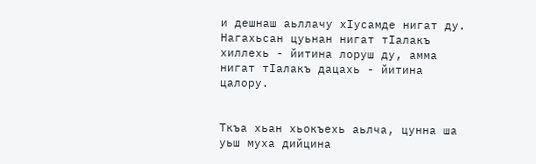и дешнаш аьллачу хIусамде нигат ду. Нагахьсан цуьнан нигат тIалакъ хиллехь - йитина лоруш ду, амма нигат тIалакъ дацахь - йитина цалору.


Ткъа хьан хьокъехь аьлча, цунна ша уьш муха дийцина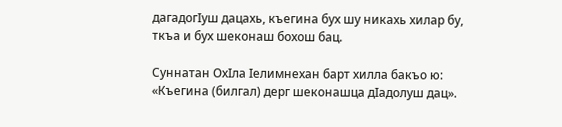дагадогIуш дацахь, къегина бух шу никахь хилар бу, ткъа и бух шеконаш бохош бац.

Суннатан ОхIла Iелимнехан барт хилла бакъо ю: «Къегина (билгал) дерг шеконашца дIадолуш дац».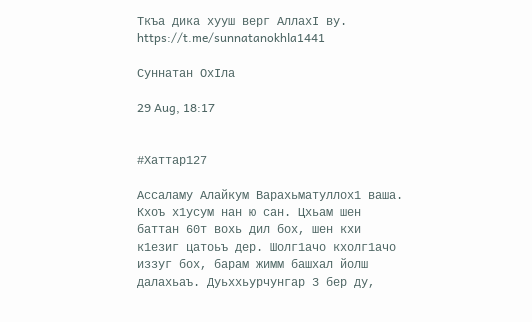Ткъа дика хууш верг АллахI ву.
https://t.me/sunnatanokhla1441

Суннатан ОхIла

29 Aug, 18:17


#Хаттар127

Ассаламу Алайкум Варахьматуллох1 ваша. Кхоъ х1усум нан ю сан. Цхьам шен баттан 60т вохь дил бох, шен кхи к1езиг цатоьъ дер. Шолг1ачо кхолг1ачо иззуг бох, барам жимм башхал йолш далахьаъ. Дуьххьурчунгар 3 бер ду,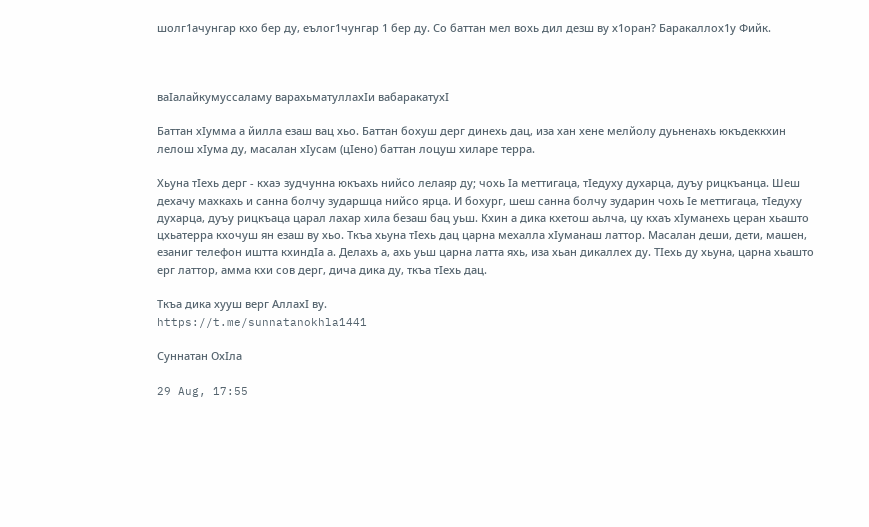шолг1ачунгар кхо бер ду, еълог1чунгар 1 бер ду. Со баттан мел вохь дил дезш ву х1оран? Баракаллох1у Фийк.



ваIалайкумуссаламу варахьматуллахIи вабаракатухI

Баттан хIумма а йилла езаш вац хьо. Баттан бохуш дерг динехь дац, иза хан хене мелйолу дуьненахь юкъдеккхин лелош хIума ду, масалан хIусам (цIено) баттан лоцуш хиларе терра.

Хьуна тIехь дерг - кхаэ зудчунна юкъахь нийсо лелаяр ду; чохь Iа меттигаца, тIедуху духарца, дуъу рицкъанца. Шеш дехачу махкахь и санна болчу зударшца нийсо ярца. И бохург, шеш санна болчу зударин чохь Iе меттигаца, тIедуху духарца, дуъу рицкъаца царал лахар хила безаш бац уьш. Кхин а дика кхетош аьлча, цу кхаъ хIуманехь церан хьашто цхьатерра кхочуш ян езаш ву хьо. Ткъа хьуна тIехь дац царна мехалла хIуманаш латтор. Масалан деши, дети, машен, езаниг телефон иштта кхиндIа а. Делахь а, ахь уьш царна латта яхь, иза хьан дикаллех ду. ТIехь ду хьуна, царна хьашто ерг латтор, амма кхи сов дерг, дича дика ду, ткъа тIехь дац.

Ткъа дика хууш верг АллахI ву.
https://t.me/sunnatanokhla1441

Суннатан ОхIла

29 Aug, 17:55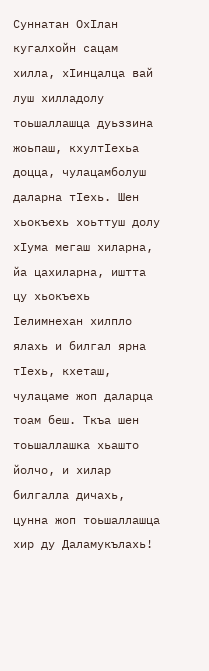Суннатан ОхIлан кугалхойн сацам хилла, хIинцалца вай луш хилладолу тоьшаллашца дуьззина жоьпаш, кхултIехьа доцца, чулацамболуш даларна тIехь. Шен хьокъехь хоьттуш долу хIума мегаш хиларна, йа цахиларна, иштта цу хьокъехь Iелимнехан хилпло ялахь и билгал ярна тIехь, кхеташ, чулацаме жоп даларца тоам беш. Ткъа шен тоьшаллашка хьашто йолчо, и хилар билгалла дичахь, цунна жоп тоьшаллашца хир ду Даламукълахь!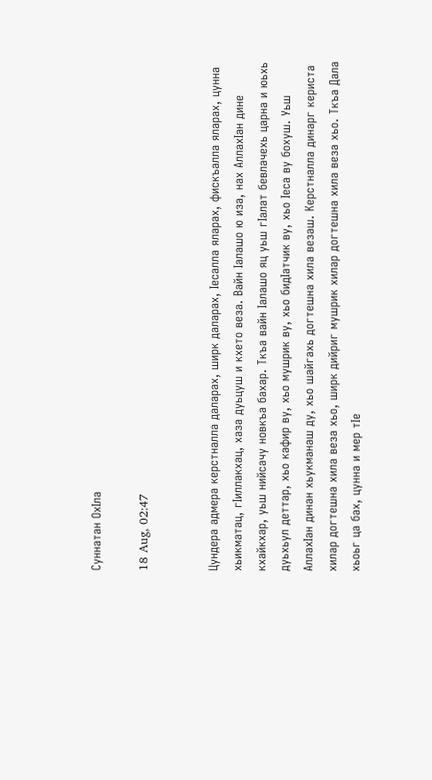Суннатан ОхIла

18 Aug, 02:47


Цундера адмера керстналла даларах, ширк даларах, Iесалла яларах, фискъалла яларах, цунна хьикматац, гIиллакхац, хаза дуьцуш и кхето веза. Вайн Iалашо ю иза, нах АллахIан дине кхайкхар, уьш нийсачу новкъа бахар. Ткъа вайн Iалашо яц уьш гIалат бевлачехь царна и юьхь дуьхьул деттар, хьо кафир ву, хьо мушрик ву, хьо бидIатчик ву, хьо Iеса ву бохуш. Уьш АллахIан динан хьукманаш ду, хьо шайгахь догтешна хила везаш. Керстналла динарг кериста хилар догтешна хила веза хьо, ширк дийриг мушрик хилар догтешна хила веза хьо. Ткъа Дала хьоьг ца бах, цунна и мер тIе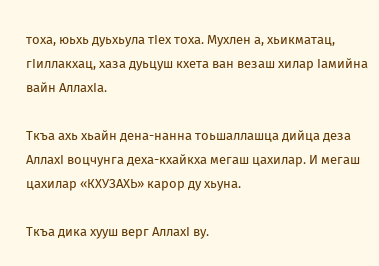тоха, юьхь дуьхьула тIех тоха. Мухлен а, хьикматац, гIиллакхац, хаза дуьцуш кхета ван везаш хилар Iамийна вайн АллахIа.

Ткъа ахь хьайн дена-нанна тоьшаллашца дийца деза АллахI воцчунга деха-кхайкха мегаш цахилар. И мегаш цахилар «КХУЗАХЬ» карор ду хьуна.

Ткъа дика хууш верг АллахI ву.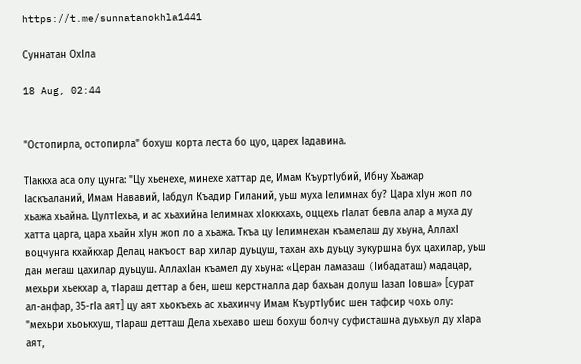https://t.me/sunnatanokhla1441

Суннатан ОхIла

18 Aug, 02:44


"Остопирла, остопирла" бохуш корта леста бо цуо, царех Iадавина.

ТIаккха аса олу цунга: "Цу хьенехе, минехе хаттар де, Имам КъуртIубий, Ибну Хьажар Iаскъаланий, Имам Нававий, Iабдул Къадир Гиланий, уьш муха Iелимнах бу? Цара хIун жоп ло хьажа хьайна. ЦултIехьа, и ас хьахийна Iелимнах хIоккхахь, оццехь гIалат бевла алар а муха ду хатта царга, цара хьайн хIун жоп ло а хьажа. Ткъа цу Iелимнехан къамелаш ду хьуна, АллахI воцчунга кхайкхар Делац накъост вар хилар дуьцуш, тахан ахь дуьцу зукуршна бух цахилар, уьш дан мегаш цахилар дуьцуш. АллахIан къамел ду хьуна: «Церан ламазаш (Iибадаташ) мадацар, мехьри хьекхар а, тIараш деттар а бен, шеш керстналла дар бахьан долуш Iазап Iовша» [сурат ал-анфар, 35-гIа аят] цу аят хьокъехь ас хьахинчу Имам КъуртIубис шен тафсир чохь олу: "мехьри хьоькхуш, тIараш детташ Дела хьехаво шеш бохуш болчу суфисташна дуьхьул ду хIара аят,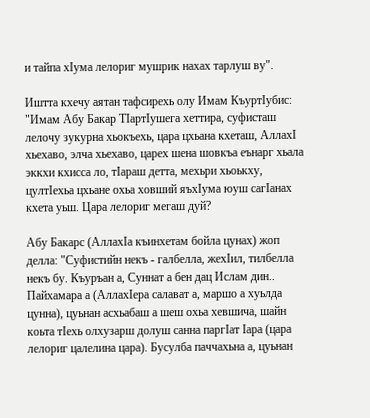и тайпа хIума лелориг мушрик нахах тарлуш ву".

Иштта кхечу аятан тафсирехь олу Имам КъуртIубис: "Имам Абу Бакар ТIартIушега хеттира, суфисташ лелочу зукурна хьокъехь, цара цхьана кхеташ, АллахI хьехаво, элча хьехаво, царех шена шовкъа еънарг хьала эккхи кхисса ло, тIараш детта, мехьри хьоькху, цултIехьа цхьане охьа ховший яъхIума юуш сагIанах кхета уьш. Цара лелориг мегаш дуй?

Абу Бакарс (АллахIа къинхетам бойла цунах) жоп делла: "Суфистийн некъ - галбелла, жехIил, тилбелла некъ бу. Къуръан а, Суннат а бен дац Ислам дин.. Пайхамара а (АллахIера салават а, маршо а хуьлда цунна), цуьнан асхьабаш а шеш охьа хевшича, шайн коьта тIехь олхузарш долуш санна паргIат Iара (цара лелориг цалелина цара). Бусулба паччахьна а, цуьнан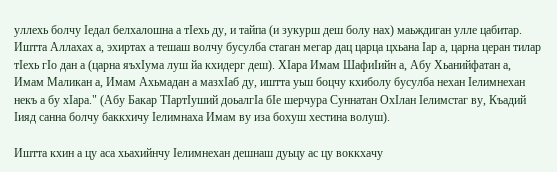уллехь болчу Iедал белхалошна а тIехь ду, и тайпа (и зукурш деш болу нах) маьждиган улле цабитар. Иштта Аллахах а, эхиртах а тешаш волчу бусулба стаган мегар дац царца цхьана Iар а, царна церан тилар тIехь гIо дан а (царна яъхIума луш йа кхидерг деш). ХIара Имам ШафиIийн а, Абу Хьанийфатан а, Имам Маликан а, Имам Ахьмадан а мазхIаб ду, иштта уьш боцчу кхиболу бусулба нехан Iелимнехан некъ а бу хIара." (Абу Бакар ТIартIуший доьалгIа бIе шерчура Суннатан ОхIлан Iелимстаг ву, Къадий Iияд санна болчу баккхичу Iелимнаха Имам ву иза бохуш хестина волуш).

Иштта кхин а цу аса хьахийнчу Iелимнехан дешнаш дуьцу ас цу воккхачу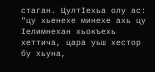стаган. ЦултIехьа олу ас: "цу хьенехе минехе ахь цу Iелимнехан хьокъехь хеттича, цара уьш хестор бу хьуна,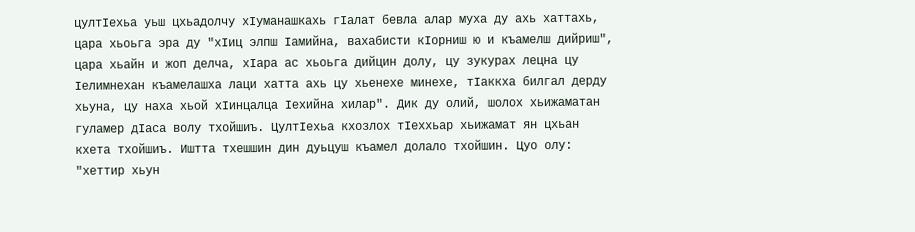цултIехьа уьш цхьадолчу хIуманашкахь гIалат бевла алар муха ду ахь хаттахь, цара хьоьга эра ду "хIиц элпш Iамийна, вахабисти кIорниш ю и къамелш дийриш", цара хьайн и жоп делча, хIара ас хьоьга дийцин долу, цу зукурах лецна цу Iелимнехан къамелашха лаци хатта ахь цу хьенехе минехе, тIаккха билгал дерду хьуна, цу наха хьой хIинцалца Iехийна хилар". Дик ду олий, шолох хьижаматан гуламер дIаса волу тхойшиъ. ЦултIехьа кхозлох тIеххьар хьижамат ян цхьан кхета тхойшиъ. Иштта тхешшин дин дуьцуш къамел долало тхойшин. Цуо олу: "хеттир хьун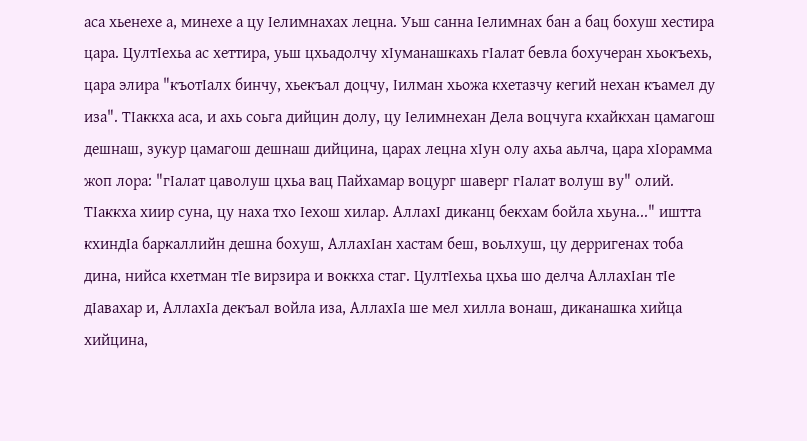аса хьенехе а, минехе а цу Iелимнахах лецна. Уьш санна Iелимнах бан а бац бохуш хестира цара. ЦултIехьа ас хеттира, уьш цхьадолчу хIуманашкахь гIалат бевла бохучеран хьокъехь, цара элира "къотIалх бинчу, хьекъал доцчу, Iилман хьожа кхетазчу кегий нехан къамел ду иза". ТIаккха аса, и ахь соьга дийцин долу, цу Iелимнехан Дела воцчуга кхайкхан цамагош дешнаш, зукур цамагош дешнаш дийцина, царах лецна хIун олу ахьа аьлча, цара хIорамма жоп лора: "гIалат цаволуш цхьа вац Пайхамар воцург шаверг гIалат волуш ву" олий. ТIаккха хиир суна, цу наха тхо Iехош хилар. АллахI диканц бекхам бойла хьуна..." иштта кхиндIа баркаллийн дешна бохуш, АллахIан хастам беш, воьлхуш, цу дерригенах тоба дина, нийса кхетман тIе вирзира и воккха стаг. ЦултIехьа цхьа шо делча АллахIан тIе дIавахар и, АллахIа декъал войла иза, АллахIа ше мел хилла вонаш, диканашка хийца хийцина,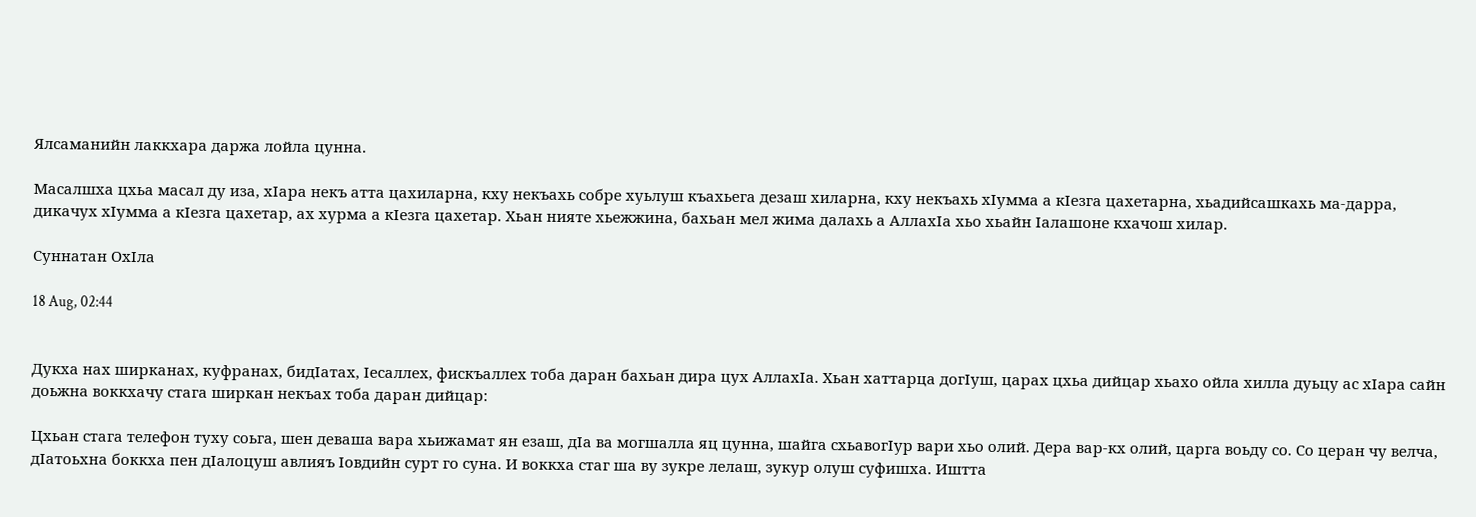Ялсаманийн лаккхара даржа лойла цунна.

Масалшха цхьа масал ду иза, хIара некъ атта цахиларна, кху некъахь собре хуьлуш къахьега дезаш хиларна, кху некъахь хIумма а кIезга цахетарна, хьадийсашкахь ма-дарра, дикачух хIумма а кIезга цахетар, ах хурма а кIезга цахетар. Хьан нияте хьежжина, бахьан мел жима далахь а АллахIа хьо хьайн Iалашоне кхачош хилар.

Суннатан ОхIла

18 Aug, 02:44


Дукха нах ширканах, куфранах, бидIатах, Iесаллех, фискъаллех тоба даран бахьан дира цух АллахIа. Хьан хаттарца догIуш, царах цхьа дийцар хьахо ойла хилла дуьцу ас хIара сайн доьжна воккхачу стага ширкан некъах тоба даран дийцар:

Цхьан стага телефон туху соьга, шен деваша вара хьижамат ян езаш, дIа ва могшалла яц цунна, шайга схьавогIур вари хьо олий. Дера вар-кх олий, царга воьду со. Со церан чу велча, дIатоьхна боккха пен дIалоцуш авлияъ Iовдийн сурт го суна. И воккха стаг ша ву зукре лелаш, зукур олуш суфишха. Иштта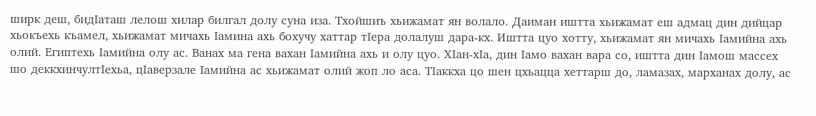ширк деш, бидIаташ лелош хилар билгал долу суна иза. Тхойшиъ хьижамат ян волало. Даиман иштта хьижамат еш адмац дин дийцар хьокъехь къамел, хьижамат мичахь Iамина ахь бохучу хаттар тIера долалуш дара-кх. Иштта цуо хотту, хьижамат ян мичахь Iамийна ахь олий. Египтехь Iамийна олу ас. Ванах ма гена вахан Iамийна ахь и олу цуо. ХIан-хIа, дин Iамо вахан вара со, иштта дин Iамош массех шо деккхинчултIехьа, цIаверзале Iамийна ас хьижамат олий жоп ло аса. ТIаккха цо шен цхьацца хеттарш до, ламазах, марханах долу, ас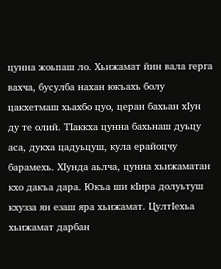цунна жоьпаш ло. Хьижамат йин вала герга вахча, бусулба нахан юкъахь болу цакхетмаш хьахбо цуо, церан бахьан хIун ду те олий. ТIаккха цунна бахьнаш дуьцу аса, дукха цадуьцуш, кула ерайоцчу барамехь. ХIунда аьлча, цунна хьижаматан кхо дакъа дара. Юкъа ши кIира долуьтуш кхузза ян езаш яра хьижамат. ЦултIехьа хьижамат дарбан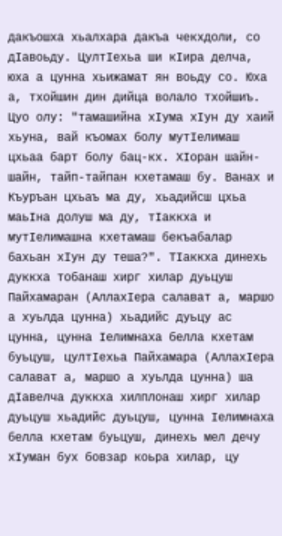дакъошха хьалхара дакъа чекхдоли, со дIавоьду. ЦултIехьа ши кIира делча, юха а цунна хьижамат ян воьду со. Юха а, тхойшин дин дийца волало тхойшиъ. Цуо олу: "тамашийна хIума хIун ду хаий хьуна, вай къомах болу мутIелимаш цхьаа барт болу бац-кх. ХIоран шайн-шайн, тайп-тайпан кхетамаш бу. Ванах и Къуръан цхьаъ ма ду, хьадийсш цхьа маьIна долуш ма ду, тIаккха и мутIелимашна кхетамаш бекъабалар бахьан хIун ду теша?". ТIаккха динехь дуккха тобанаш хирг хилар дуьцуш Пайхамаран (АллахIера салават а, маршо а хуьлда цунна) хьадийс дуьцу ас цунна, цунна Iелимнаха белла кхетам буьцуш, цултIехьа Пайхамара (АллахIера салават а, маршо а хуьлда цунна) ша дIавелча дуккха хилплонаш хирг хилар дуьцуш хьадийс дуьцуш, цунна Iелимнаха белла кхетам буьцуш, динехь мел дечу хIуман бух бовзар коьра хилар, цу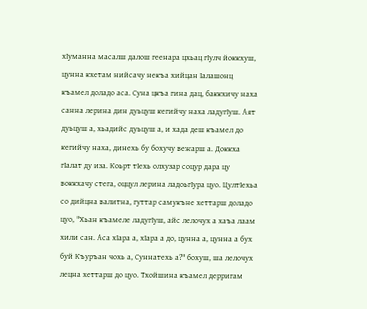хIуманна масалш далош геенара цхьац гIулч йоккхуш, цунна кхетам нийсачу некъа хийцан Iалашонц къамел доладо аса. Суна цкъа гина дац, баккхичу наха санна лерина дин дуьцуш кегийчу наха ладугIуш. Аят дуьцуш а, хьадийс дуьцуш а, и хада деш къамел до кегийчу наха, динехь бу бохучу вежарш а. Доккха гIалат ду иза. Коьрт тIехь олхузар соцур дара цу воккхачу стега, оццул лерина ладоьгIура цуо. ЦултIехьа со дийцна валитна, гуттар самукъне хеттарш доладо цуо, "Хьан къамеле ладугIуш, айс лелочух а хаъа лаам хили сан. Аса хIара а, хIара а до, цунна а, цунна а бух буй Къуръан чохь а, Суннатехь а?" бохуш, ша лелочух лецна хеттарш до цуо. Тхойшина къамел дерригам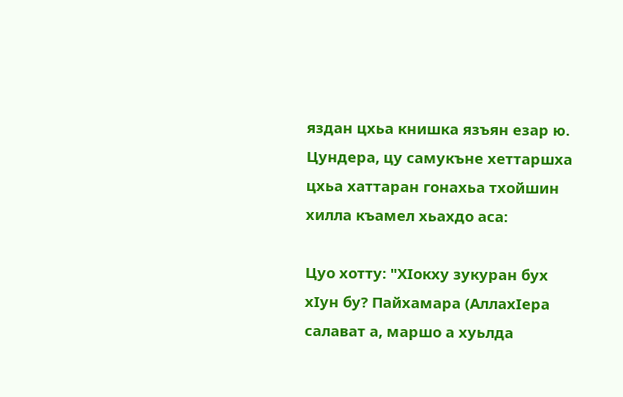яздан цхьа книшка язъян езар ю. Цундера, цу самукъне хеттаршха цхьа хаттаран гонахьа тхойшин хилла къамел хьахдо аса:

Цуо хотту: "ХIокху зукуран бух хIун бу? Пайхамара (АллахIера салават а, маршо а хуьлда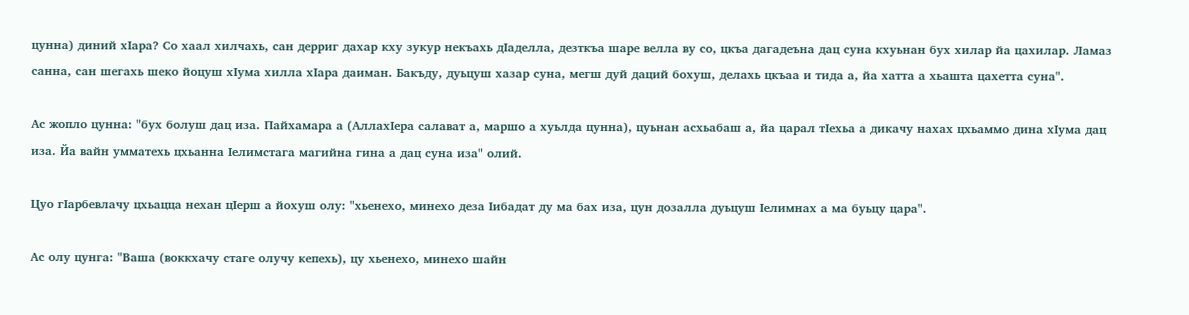цунна) диний хIара? Со хаал хилчахь, сан дерриг дахар кху зукур некъахь дIаделла, дезткъа шаре велла ву со, цкъа дагадеъна дац суна кхуьнан бух хилар йа цахилар. Ламаз санна, сан шегахь шеко йоцуш хIума хилла хIара даиман. Бакъду, дуьцуш хазар суна, мегш дуй даций бохуш, делахь цкъаа и тида а, йа хатта а хьашта цахетта суна".

Ас жопло цунна: "бух болуш дац иза. Пайхамара а (АллахIера салават а, маршо а хуьлда цунна), цуьнан асхьабаш а, йа царал тIехьа а дикачу нахах цхьаммо дина хIума дац иза. Йа вайн умматехь цхьанна Iелимстага магийна гина а дац суна иза" олий.

Цуо гIарбевлачу цхьацца нехан цIерш а йохуш олу: "хьенехо, минехо деза Iибадат ду ма бах иза, цун дозалла дуьцуш Iелимнах а ма буьцу цара".

Ас олу цунга: "Ваша (воккхачу стаге олучу кепехь), цу хьенехо, минехо шайн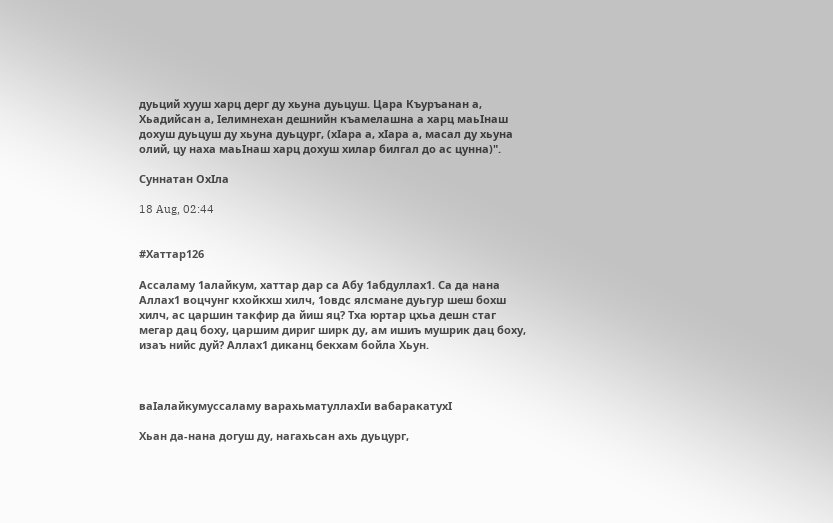дуьций хууш харц дерг ду хьуна дуьцуш. Цара Къуръанан а, Хьадийсан а, Iелимнехан дешнийн къамелашна а харц маьIнаш дохуш дуьцуш ду хьуна дуьцург, (хIара а, хIара а, масал ду хьуна олий, цу наха маьIнаш харц дохуш хилар билгал до ас цунна)".

Суннатан ОхIла

18 Aug, 02:44


#Хаттар126

Ассаламу 1алайкум, хаттар дар са Абу 1абдуллах1. Са да нана Аллах1 воцчунг кхойкхш хилч, 1овдс ялсмане дуьгур шеш бохш хилч, ас царшин такфир да йиш яц? Тха юртар цхьа дешн стаг мегар дац боху, царшим дириг ширк ду, ам ишиъ мушрик дац боху, изаъ нийс дуй? Аллах1 диканц бекхам бойла Хьун.



ваIалайкумуссаламу варахьматуллахIи вабаракатухI

Хьан да-нана догуш ду, нагахьсан ахь дуьцург,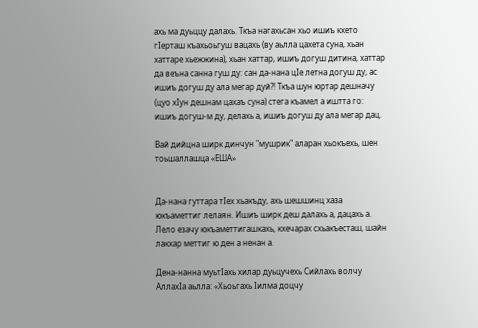ахь ма дуьццу далахь. Ткъа нагахьсан хьо ишиъ кхето гIерташ къахьоьгуш вацахь (ву аьлла цахета суна, хьан хаттаре хьежжина), хьан хаттар, ишиъ догуш дитина, хаттар да веъна санна гуш ду: сан да-нана цIе летна догуш ду, ас ишиъ догуш ду ала мегар дуй?! Ткъа шун юртар дешначу (цуо хIун дешнам цахаъ суна) стега къамел а иштта го: ишиъ догуш-м ду, делахь а, ишиъ догуш ду ала мегар дац.

Вай дийцна ширк динчун "мушрик" аларан хьокъехь, шен тоьшаллашца «ЕША»


Да-нана гуттара тIех хьакъду, ахь шешшинц хаза юкъаметтиг лелаян. Ишиъ ширк деш далахь а, дацахь а. Лело езачу юкъаметтигашкахь, кхечарах схьакъесташ, шайн лакхар меттиг ю ден а ненан а.

Дена-нанна муьтIахь хилар дуьцучехь Сийлахь волчу АллахIа аьлла: «Хьоьгахь Iилма доцчу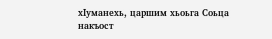хIуманехь, царшим хьоьга Соьца накъост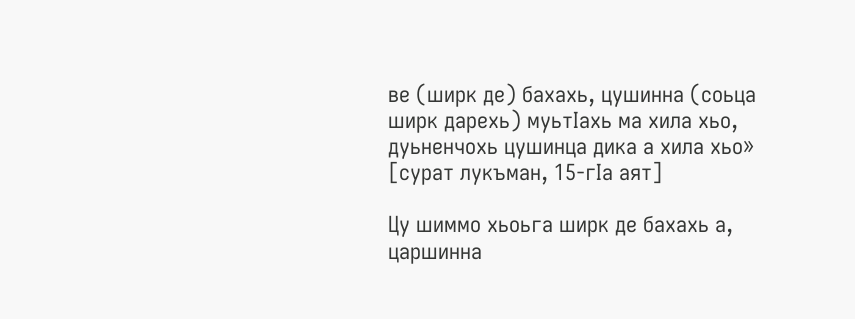ве (ширк де) бахахь, цушинна (соьца ширк дарехь) муьтIахь ма хила хьо, дуьненчохь цушинца дика а хила хьо» [сурат лукъман, 15-гIа аят]

Цу шиммо хьоьга ширк де бахахь а, царшинна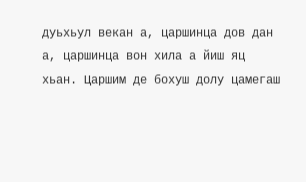дуьхьул векан а, царшинца дов дан а, царшинца вон хила а йиш яц хьан. Царшим де бохуш долу цамегаш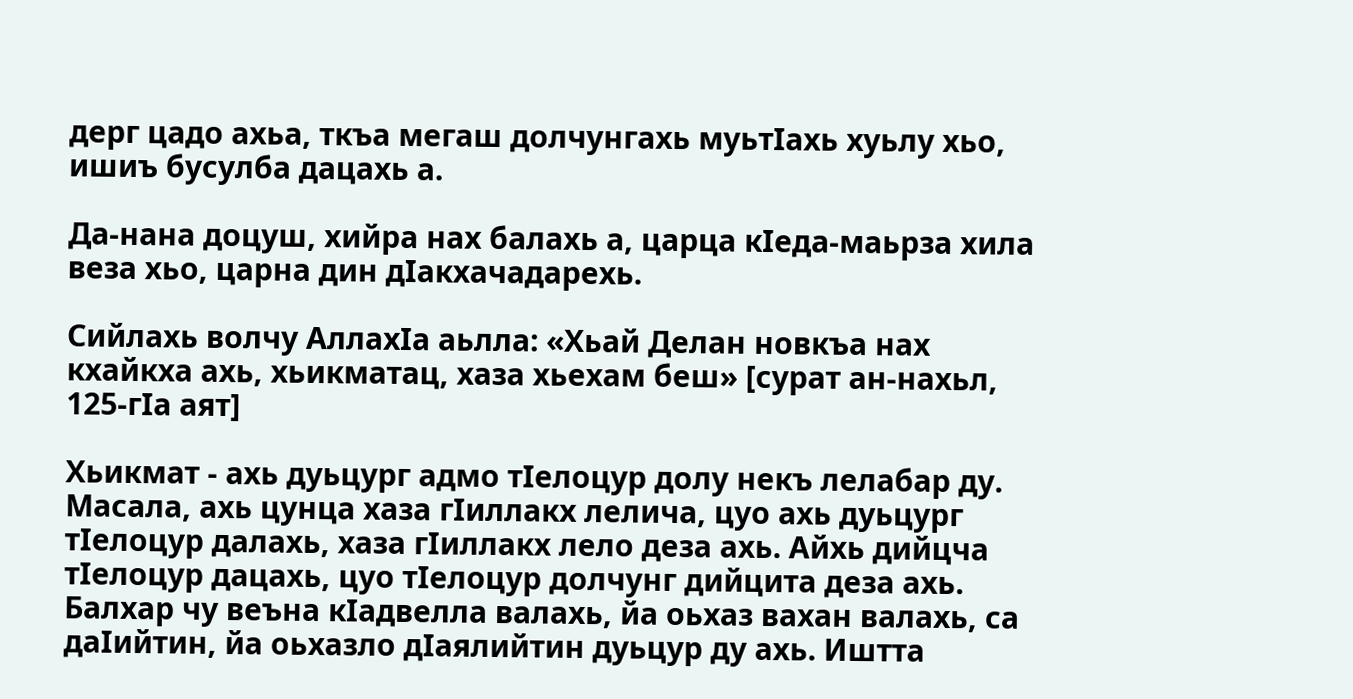дерг цадо ахьа, ткъа мегаш долчунгахь муьтIахь хуьлу хьо, ишиъ бусулба дацахь а.

Да-нана доцуш, хийра нах балахь а, царца кIеда-маьрза хила веза хьо, царна дин дIакхачадарехь.

Сийлахь волчу АллахIа аьлла: «Хьай Делан новкъа нах кхайкха ахь, хьикматац, хаза хьехам беш» [сурат ан-нахьл, 125-гIа аят]

Хьикмат - ахь дуьцург адмо тIелоцур долу некъ лелабар ду. Масала, ахь цунца хаза гIиллакх лелича, цуо ахь дуьцург тIелоцур далахь, хаза гIиллакх лело деза ахь. Айхь дийцча тIелоцур дацахь, цуо тIелоцур долчунг дийцита деза ахь. Балхар чу веъна кIадвелла валахь, йа оьхаз вахан валахь, са даIийтин, йа оьхазло дIаялийтин дуьцур ду ахь. Иштта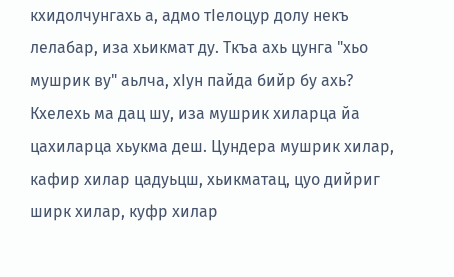кхидолчунгахь а, адмо тIелоцур долу некъ лелабар, иза хьикмат ду. Ткъа ахь цунга "хьо мушрик ву" аьлча, хIун пайда бийр бу ахь? Кхелехь ма дац шу, иза мушрик хиларца йа цахиларца хьукма деш. Цундера мушрик хилар, кафир хилар цадуьцш, хьикматац, цуо дийриг ширк хилар, куфр хилар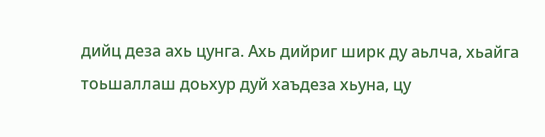дийц деза ахь цунга. Ахь дийриг ширк ду аьлча, хьайга тоьшаллаш доьхур дуй хаъдеза хьуна, цу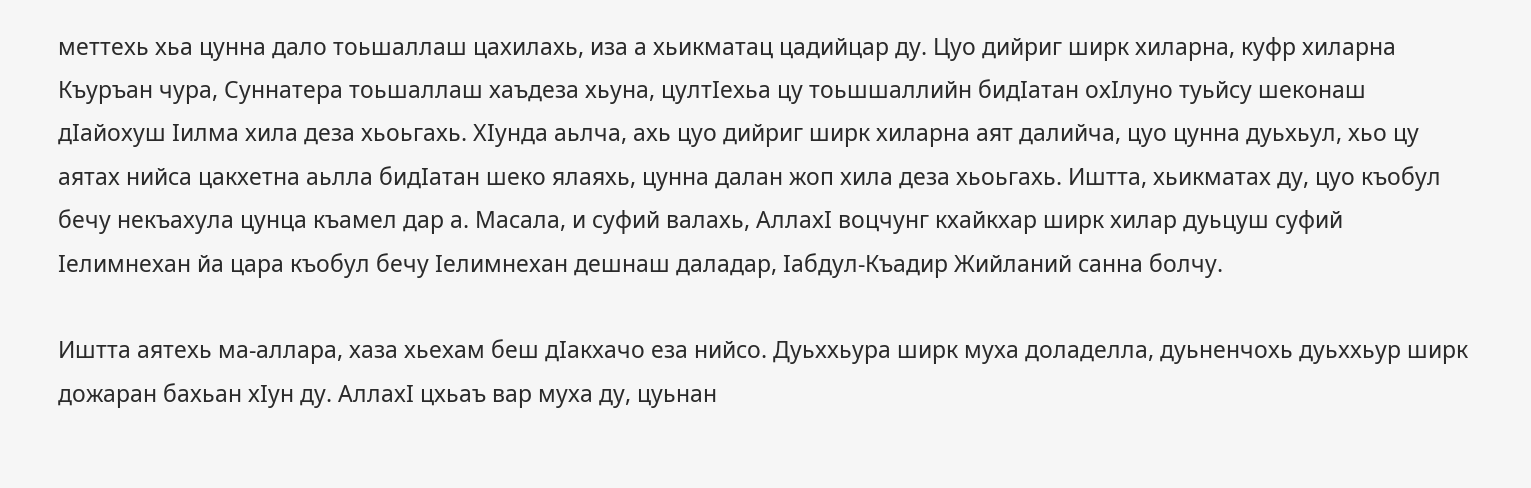меттехь хьа цунна дало тоьшаллаш цахилахь, иза а хьикматац цадийцар ду. Цуо дийриг ширк хиларна, куфр хиларна Къуръан чура, Суннатера тоьшаллаш хаъдеза хьуна, цултIехьа цу тоьшшаллийн бидIатан охIлуно туьйсу шеконаш дIайохуш Iилма хила деза хьоьгахь. ХIунда аьлча, ахь цуо дийриг ширк хиларна аят далийча, цуо цунна дуьхьул, хьо цу аятах нийса цакхетна аьлла бидIатан шеко ялаяхь, цунна далан жоп хила деза хьоьгахь. Иштта, хьикматах ду, цуо къобул бечу некъахула цунца къамел дар а. Масала, и суфий валахь, АллахI воцчунг кхайкхар ширк хилар дуьцуш суфий Iелимнехан йа цара къобул бечу Iелимнехан дешнаш даладар, Iабдул-Къадир Жийланий санна болчу.

Иштта аятехь ма-аллара, хаза хьехам беш дIакхачо еза нийсо. Дуьххьура ширк муха доладелла, дуьненчохь дуьххьур ширк дожаран бахьан хIун ду. АллахI цхьаъ вар муха ду, цуьнан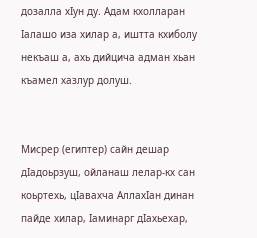дозалла хIун ду. Адам кхолларан Iалашо иза хилар а, иштта кхиболу некъаш а, ахь дийцича адман хьан къамел хазлур долуш.


Мисрер (египтер) сайн дешар дIадоьрзуш, ойланаш лелар-кх сан коьртехь, цIавахча АллахIан динан пайде хилар, Iаминарг дIахьехар,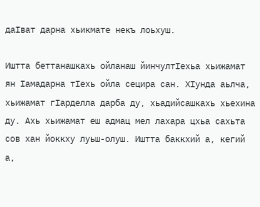даIват дарна хьикмате некъ лоьхуш.

Иштта беттанашкахь ойланаш йинчултIехьа хьижамат ян Iамадарна тIехь ойла сецира сан. ХIунда аьлча, хьижамат гIарделла дарба ду, хьадийсашкахь хьехина ду. Ахь хьижамат еш адмац мел лахара цхьа сахьта сов хан йоккху луьш-олуш. Иштта баккхий а, кегий а,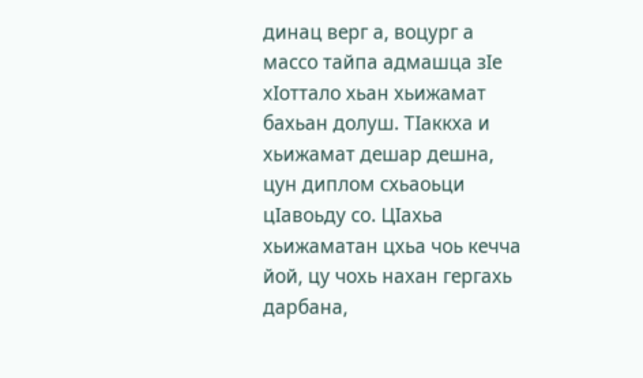динац верг а, воцург а массо тайпа адмашца зIе хIоттало хьан хьижамат бахьан долуш. ТIаккха и хьижамат дешар дешна, цун диплом схьаоьци цIавоьду со. ЦIахьа хьижаматан цхьа чоь кечча йой, цу чохь нахан гергахь дарбана,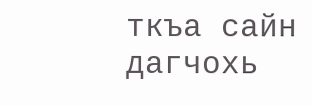ткъа сайн дагчохь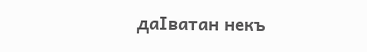даIватан некъ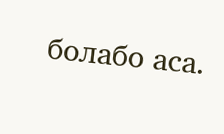болабо аса.